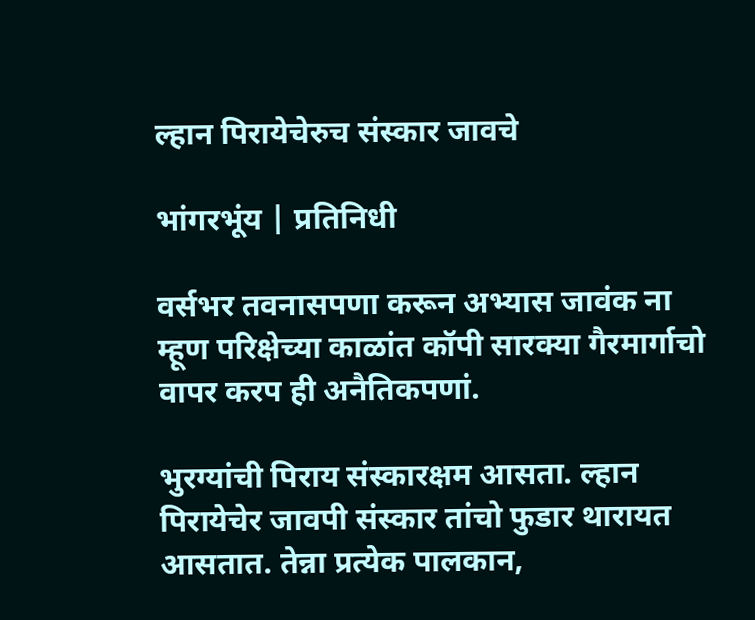ल्हान पिरायेचेरुच संस्कार जावचे

भांगरभूंय | प्रतिनिधी

वर्सभर तवनासपणा करून अभ्यास जावंक ना म्हूण परिक्षेच्या काळांत कॉपी सारक्या गैरमार्गाचो वापर करप ही अनैतिकपणां.

भुरग्यांची पिराय संस्कारक्षम आसता. ल्हान पिरायेचेर जावपी संस्कार तांचो फुडार थारायत आसतात. तेन्ना प्रत्येक पालकान,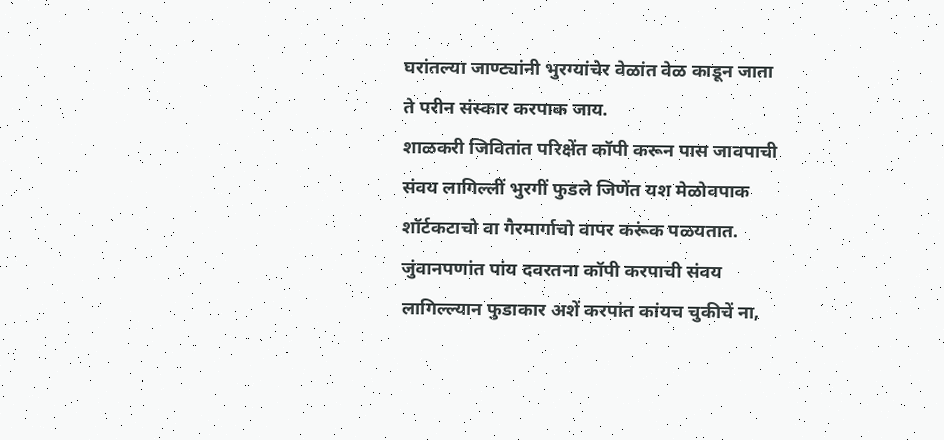घरांतल्या जाण्ट्यांनी भुरग्यांचेर वेळांत वेळ काडून जाता ते परीन संस्कार करपाक जाय.
शाळकरी जिवितांत परिक्षेंत कॉपी करून पास जावपाची संवय लागिल्लीं भुरगीं फुडले जिणेंत यश मेळोवपाक शॉर्टकटाचो वा गैरमार्गाचो वापर करूंक पळयतात. जुंवानपणांत पांय दवरतना कॉपी करपाची संवय लागिल्ल्यान फुडाकार अशें करपांत कांयच चुकीचें ना,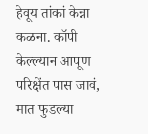हेवूय तांकां केन्ना कळना. कॉपी केल्ल्यान आपूण परिक्षेंत पास जावं, मात फुडल्या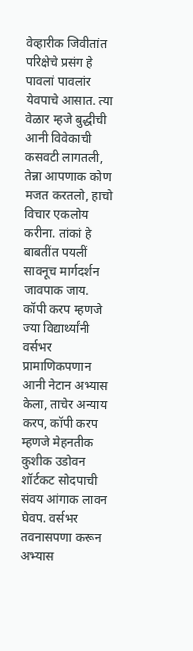वेव्हारीक जिवीतांत परिक्षेचे प्रसंग हे पावलां पावलांर येवपाचे आसात. त्या वेळार म्हजे बुद्धीची आनी विवेकाची कसवटी लागतली, तेन्ना आपणाक कोण मजत करतलो, हाचो विचार एकलोय करीना. तांकां हे बाबतींत पयलीं सावनूच मार्गदर्शन जावपाक जाय.
कॉपी करप म्हणजे ज्या विद्यार्थ्यांनी वर्सभर प्रामाणिकपणान आनी नेटान अभ्यास केला, ताचेर अन्याय करप, कॉपी करप म्हणजे मेहनतीक कुशीक उडोवन शॉर्टकट सोदपाची संवय आंगाक लावन घेवप. वर्सभर तवनासपणा करून अभ्यास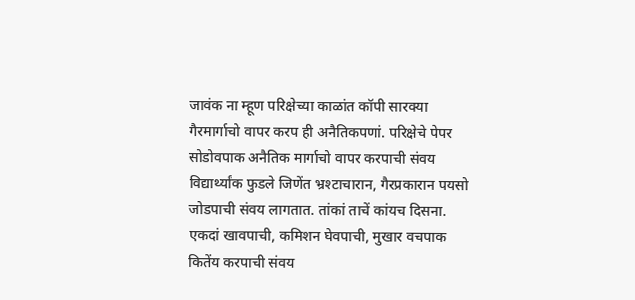जावंक ना म्हूण परिक्षेच्या काळांत कॉपी सारक्या गैरमार्गाचो वापर करप ही अनैतिकपणां. परिक्षेचे पेपर सोडोवपाक अनैतिक मार्गाचो वापर करपाची संवय विद्यार्थ्यांक फुडले जिणेंत भ्रश्टाचारान, गैरप्रकारान पयसो जोडपाची संवय लागतात. तांकां ताचें कांयच दिसना. एकदां खावपाची, कमिशन घेवपाची, मुखार वचपाक कितेंय करपाची संवय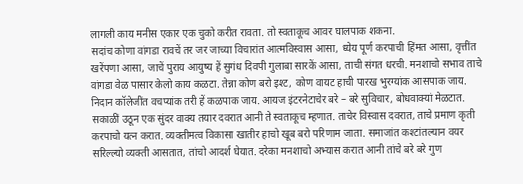लागली काय मनीस एकार एक चुको करीत रावता. तो स्वताकूच आवर घालपाक शकना.
सदांच कोणा वांगडा रावचें तर जर जाच्या विचारांत आत्मविस्वास आसा, ध्येय पूर्ण करपाची हिंमत आसा, वृत्तींत खरेंपणा आसा, जाचें पुराय आयुष्य हें सुगंध दिवपी गुलाबा सारकें आसा, ताची संगत धरची. मनशाचो सभाव ताचे वांगडा वेळ पासार केलो काय कळटा. तेन्ना कोण बरो इश्ट, कोण वायट हाची पारख भुरग्यांक आसपाक जाय. निदान कॉलेजींत वचप्यांक तरी हें कळपाक जाय. आयज इंटरनेटाचेर बरे – बरे सुविचार, बोधवाक्यां मेळटात. सकाळीं उठून एक सुंदर वाक्य तयार दवरात आनी ते स्वताकूच म्हणात. ताचेर विस्वास दवरात, ताचे प्रमाण कृती करपाचो यत्न करात. व्यक्तीमत्व विकासा खातीर हाचो खूब बरो परिणाम जाता. समाजांत कश्टांतल्यान वयर सरिल्ल्यो व्यक्ती आसतात, तांचो आदर्श घेयात. दरेका मनशाचो अभ्यास करात आनी तांचे बरे बरे गुण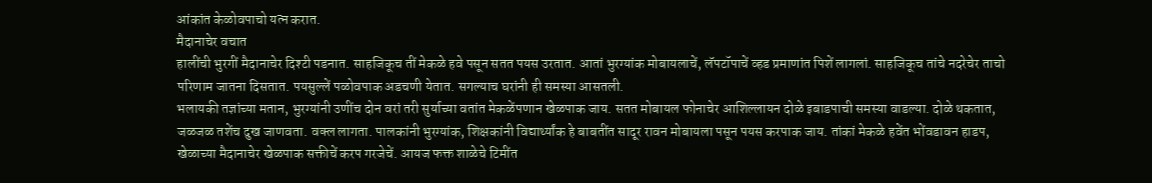आंकांत केळोवपाचो यत्न करात.
मैदानाचेर वचात
हालींची भुरगीं मैदानाचेर दिश्टी पडनात. साहजिकूच तीं मेकळे हवे पसून सतत पयस उरतात. आतां भुरग्यांक मोबायलाचें, लॅपटॉपाचें व्हड प्रमाणांत पिशें लागलां. साहजिकूच तांचे नदरेचेर ताचो परिणाम जातना दिसतात. पयसुल्लें पळोवपाक अडचणी येतात. सगल्याच घरांनी ही समस्या आसतली.
भलायकी तज्ञांच्या मतान, भुरग्यांनी उणींच दोन वरां तरी सुर्याच्या वतांत मेकळेंपणान खेळपाक जाय. सतत मोबायल फोनाचेर आशिल्लायन दोळे इबाडपाची समस्या वाडल्या. दोळे थकतात, जळजळ तशेंच दुख जाणवता. वक्ल लागता. पालकांनी भुरग्यांक, शिक्षकांनी विद्यार्थ्यांक हे बाबतींत सादूर रावन मोबायला पसून पयस करपाक जाय. तांकां मेकळे हवेंत भोंवडावन हाडप, खेळाच्या मैदानाचेर खेळपाक सक्तीचें करप गरजेचें. आयज फक्त शाळेचे टिमींत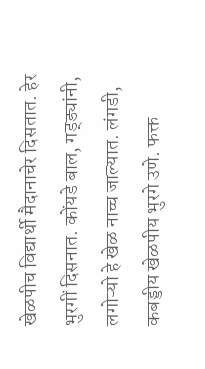खेळपीच विद्यार्थी मैदानाचेर दिसतात. हेर भुरगीं दिसनात. कोंयडे बाल, गड्ड्यांनी, लगोऱ्यो हे खेळ नाच्च जाल्यात. लंगडी, कबड्डीय खेळपीय भुरगे उणे. फक्त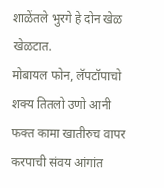शाळेंतले भुरगे हे दोन खेळ खेळटात.
मोबायल फोन, लॅपटॉपाचो शक्य तितलो उणो आनी फक्त कामा खातीरुच वापर करपाची संवय आंगांत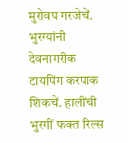मुरोवप गरजेचें. भुरग्यांनी देवनागरीक टायपिंग करपाक शिकचें. हालींची भुरगीं फक्त रिल्स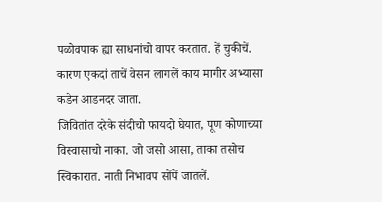पळोवपाक ह्या साधनांचो वापर करतात. हें चुकीचें. कारण एकदां ताचें वेसन लागलें काय मागीर अभ्यासा कडेन आडनदर जाता.
जिवितांत दरेके संदीचो फायदो घेयात, पूण कोणाच्या विस्वासाचो नाका. जो जसो आसा, ताका तसोच स्विकारात. नाती निभावप सोंपें जातलें.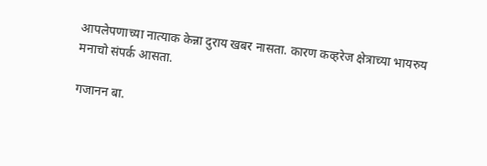आपलेपणाच्या नात्याक केन्ना दुराय खबर नासता. कारण कव्हरेज क्षेत्राच्या भायरुय मनाचो संपर्क आसता.

गजानन बा.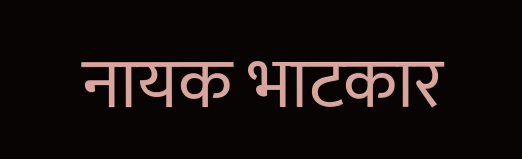नायक भाटकार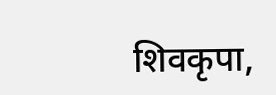शिवकृपा,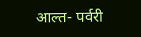आल्त- पर्वरी